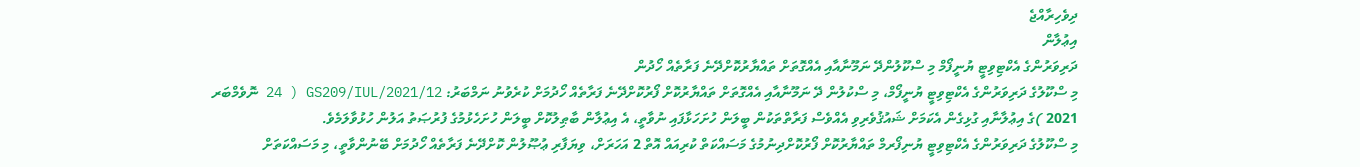ދިވެހިރާއްޖެ
އިޢުލާން
ދަރިވަރުންގެ އެކްޓިވިޓީ ޔުނީފޯމް މި ސްކޫލުންދޭ ނަމޫނާއާއި އެއްގޮތަށް ތައްޔާރުކޮށްދޭނެ ފަރާތެއް ހޯދުން
މި ސްކޫލުގެ ދަރިވަރުންގެ އެކްޓިވިޓީ ޔުނީފޯމް، މި ސްކުލުން ދޭ ނަމޫނާއާއި އެއްގޮތަށް ތައްޔާރުކޮށް ފޯރުކޮށްދޭނެ ފަރާތެއް ހޯދުމަށް ކުރެވުނު ނަމްބަރު: GS209/IUL/2021/12 ( 24 ނޮވެމްބަރ 2021 )ގެ އިޢުލާނާއި ގުޅިގެން އެކަމަށް ޝައުޤުވެރިވި އެއްވެސް ފަރާތްތަކުން ބީލަން ހުށަހަޅާފައި ނުވާތީ، އެ އިޢުލާން ބާޠިލުކޮށް ބީލަން ހުށަހެޅުމުގެ ފުރުޞަތު އަލުން ހުޅުވާލަމެވެ.
މި ސްކޫލުގެ ދަރިވަރުންގެ އެކްޓިވިޓީ ޔުނިފޯރމް ތައްޔާރުކޮށް ފޯރުކޮށްދިނުމުގެ މަސައްކަތް ކުރިއައް އޮތް 2 އަހަރަށް، ވިޔަފާރި ޢުޞޫލުން ކޮށްދޭނެ ފަރާތެއް ހޯދުމަށް ބޭނުންވާތީ، މި މަސައްކަތަށް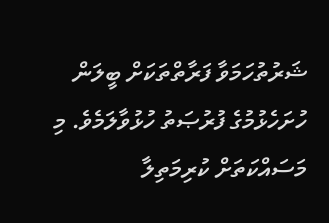ޝަރުތުހަމަވާ ފަރާތްތަކަށް ބީލަން ހުށަހެޅުމުގެ ފުރުޞަތު ހުޅުވާލަމެވެ. މި މަސައްކަތަށް ކުރިމަތިލާ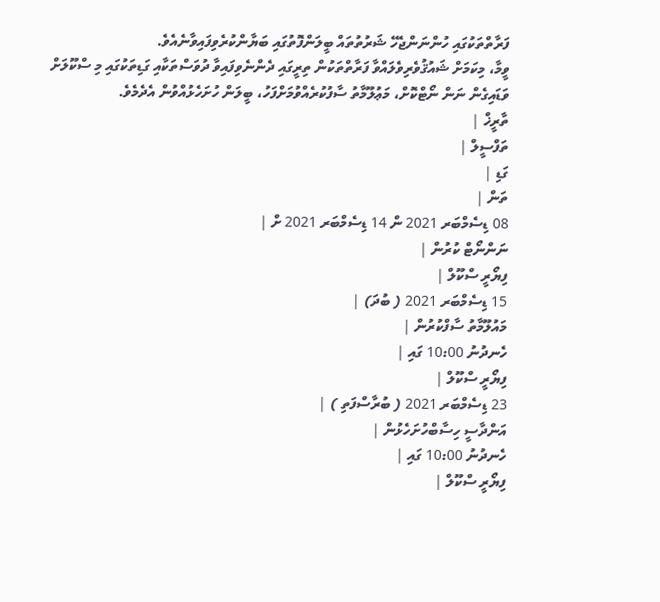ފަރާތްތަކުގައި ހުންނަންޖެހޭ ޝަރުތުތައް ބީލަންފޮތުގައި ބަޔާންކުރެވިފައިވާނެއެވެ.
ވީމާ، މިކަމަށް ޝައުޤުވެރިވެލައްވާ ފަރާތްތަކުން ތިރީގައި ދެންނެވިފައިވާ ދުވަސްތަކާއި ގަޑިތަކުގައި މި ސްކޫލަށް ވަޑައިގެން ނަން ނޯޓްކޮށް، މަޢުލޫމާތު ސާފުކުރެއްވުމަށްފަހު، ބީލަން ހުށަހެޅުއްވުން އެދެމެވެ.
ތާރީޚް |
ތަފްސީލް |
ގަޑި |
ތަން |
08 ޑިސެމްބަރ 2021 ން 14 ޑިސެމްބަރ 2021 ށް |
ނަންނޯޓް ކުރުން |
ފިޔޯރީ ސްކޫލް |
15 ޑިސެމްބަރ 2021 ( ބުދަ) |
މައުލޫމާތު ސާފްކުރުން |
ހެނދުނު 10:00 ގައި |
ފިޔޯރީ ސްކޫލް |
23 ޑިސެމްބަރ 2021 ( ބުރާސްފަތި ) |
އަންދާސީ ހިސާބްހުށަހެޅުން |
ހެނދުނު 10:00 ގައި |
ފިޔޯރީ ސްކޫލް |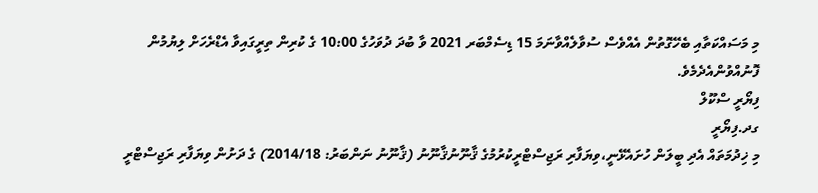މި މަސައްކަތާއި ބެހޭގޮތުން އެއްވެސް ސުވާލެއްވާނަމަ 15 ޑިސެމްބަރ 2021 ވާ ބުދަ ދުވަހުގެ 10:00 ގެ ކުރިން ތިރީގައިވާ އެޑްރެހަށް ލިޔުމުން ފޮނުއްވުންއެދެމެވެ.
ފިޔޯރީ ސްކޫލް
ގދ.ފިޔޯރީ
މި ޚިދުމަތައް އެދި ބީލަން ހުށައެޅޭނީ،ވިޔަފާރި ރަޖިސްޓްރީކުރުމުގެ ޤާނޫނުޤާނޫނު (ޤާނޫނު ނަންބަރު: 2014/18) ގެ ދަށުން ވިޔަފާރި ރަޖިސްޓްރީ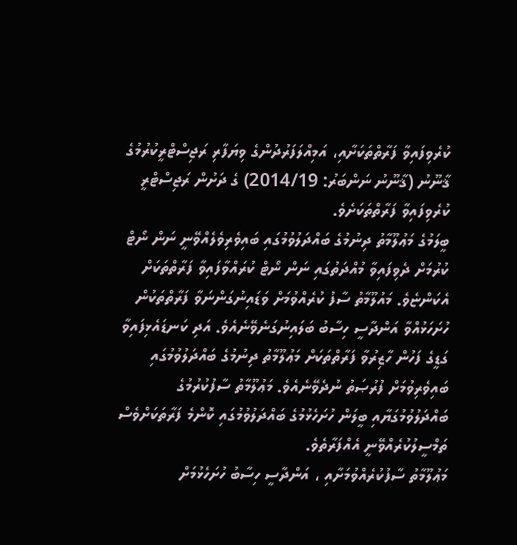ކުރެވިފައިވާ ފަރާތްތަކަށާއި، އަމިއްލަފަރުދުންގެ ވިޔަފާރި ރަޖިސްޓްރީކުރުމުގެ ޤާނޫނު (ޤާނޫނު ނަންބަރު: 2014/19) ގެ ދަށުން ރަޖިސްޓްރީ ކުރެވިފައިވާ ފަރާތްތަކަށެވެ.
ބީލަމުގެ މަޢުލޫމާތު ދިނުމުގެ ބައްދަލުވުމުގައި ބައިވެރިވެލެއްވޭނީ ނަން ނޯޓް ކުރުމަށް ދެވިފައިވާ މުއްދަތުގައި ނަން ނޯޓް ކުރައްވާފައިވާ ފަރާތްތަކަށް އެކަންޏެވެ. މައުލޫމާތު ސާފު ކުރެއްވުމަށް ވަޑައިނުގަންނަވާ ފަރާތްތަކުން ހުށަހަޅުއްވާ އަންދާސީ ހިސާބު ބަލައިނުގަނެވޭނެއެވެ. އަދި ކަނޑައެޅިފައިވާ ގަޑީގެ ފަހުން ހާޒިރުވާ ފަރާތްތަކަށް މަޢުލޫމާތު ދިނުމުގެ ބައްދަލުވުމުގައި ބައިވެރިވުމަށް ފުރުޞަތު ނުދެވޭނެއެވެ. މަޢުލޫމާތު ސާފުކުރުމުގެ ބައްދަލުވުމުގަޔާއި ބީލަން ހުށަހެޅުމުގެ ބައްދަލުވުމުގައި ކޮންމެ ފަރާތަކަށްވެސް ތަމްސީލުކުރެއްވޭނީ އެއްފަރާތެވެ.
މަޢުލޫމާތު ސާފުކުރެއްވުމަށާއި ، އަންދާސީ ހިސާބު ހުށަހެޅުމަށް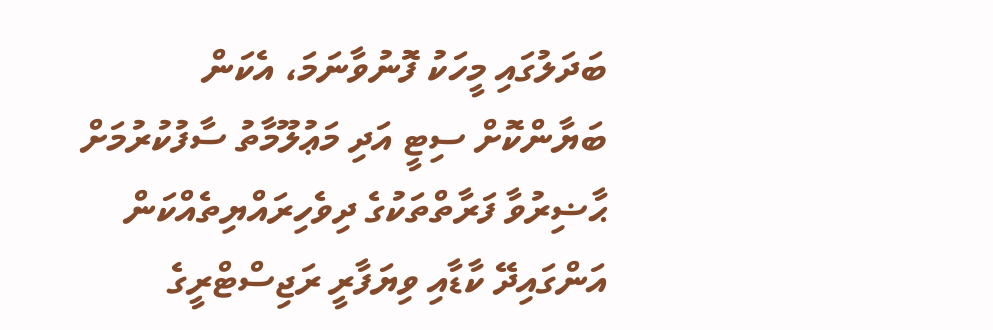ބަދަލުގައި މީހަކު ފޮނުވާނަމަ، އެކަން ބަޔާންކޮށް ސިޓީ އަދި މަޢުލޫމާތު ސާފުކުރުމަށް ޙާޟިރުވާ ފަރާތްތަކުގެ ދިވެހިރައްޔިތެއްކަން އަންގައިދޭ ކާޑާއި ވިޔަފާރީ ރަޖިސްޓްރީގެ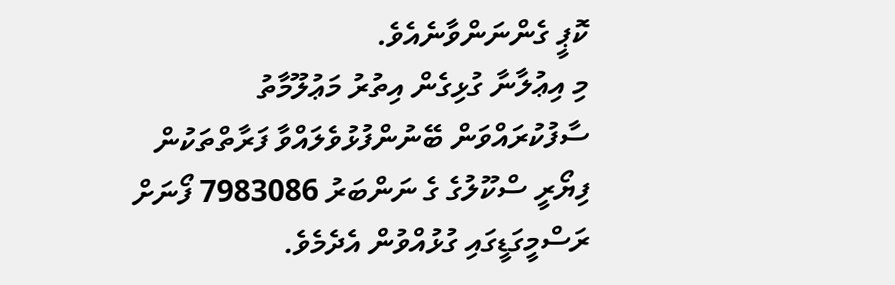ކޮޕީ ގެންނަންވާނެއެވެ.
މި އިޢުލާނާ ގުޅިގެން އިތުރު މަޢުލޫމާތު ސާފުކުރައްވަން ބޭނުންފުޅުވެލައްވާ ފަރާތްތަކުން ފިޔޯރީ ސްކޫލުގެ ގެ ނަންބަރު 7983086 ފޯނަށް ރަސްމީގަޑީގައި ގުޅުއްވުން އެދެމެވެ.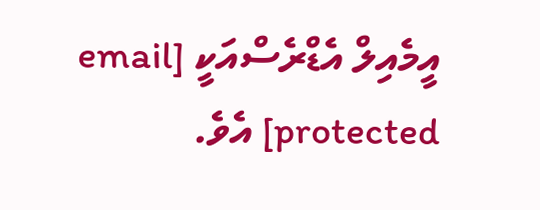އީމެއިލް އެޑްރެސްއަކީ [email protected] އެވެ.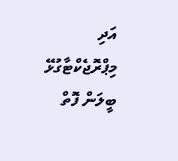އަދި މިޕްރޮޖެކްޓާގުޅޭ ބީލަން ފޮތް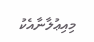މިއިޢުލާނާއެކު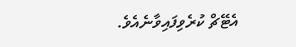އެޓޭޗް ކުރެވިފައިވާނެއެވެ.